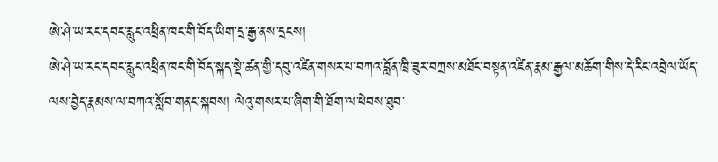ཨེ་ཤེ་ཡ་རང་དབང་རླུང་འཕྲིན་ཁང་གི་བོད་ཡིག་དྲ་རྒྱ་ནས་དྲངས།
ཨེ་ཤེ་ཡ་རང་དབང་རླུང་འཕྲིན་ཁང་གི་བོད་སྐད་སྡེ་ཚན་གྱི་དབུ་འཛིན་གསར་པ་བཀའ་བློན་ཁྲི་ཟུར་བཀྲས་མཐོང་བསྟན་འཛིན་རྣམ་རྒྱལ་མཆོག་གིས་དེ་རིང་འབྲེལ་ཡོད་ལས་བྱེད་རྣམས་ལ་བཀའ་སློབ་གནང་སྐབས། ལེའུ་གསར་པ་ཞིག་གི་ཐོག་ལ་ཕེབས་ཐུབ་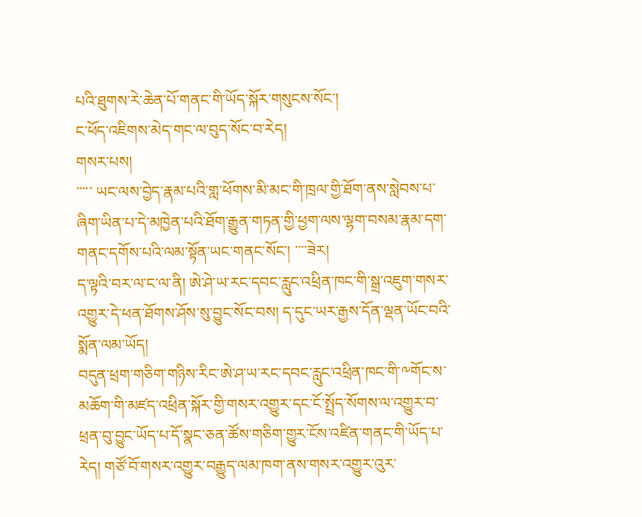པའི་ཐུགས་རེ་ཆེན་པོ་གནང་གི་ཡོད་སྐོར་གསུངས་སོང་།
ང་ཕོད་འཇིགས་མེད་གང་ལ་བུད་སོང་བ་རེད།
གསར་པས།
་་་་་ ཡང་ལས་བྱེད་རྣམ་པའི་གླ་ཕོགས་མི་མང་གི་ཁྲལ་གྱི་ཐོག་ནས་སླེབས་པ་ཞིག་ཡིན་པ་དེ་མཁྱེན་པའི་ཐོག་རྒྱུན་གཏན་གྱི་ཕྱག་ལས་ལྷག་བསམ་རྣམ་དག་གནང་དགོས་པའི་ལམ་སྟོན་ཡང་གནང་སོང་། ་་་་ཟེར།
ད་ལྟའི་བར་ལ་ང་ལ་ནི། ཨེ་ཤེ་ཡ་རང་དབང་རླུང་འཕྲིན་ཁང་གི་སྒྲ་འཇུག་གསར་འགྱུར་དེ་ཕན་ཐོགས་ཤོས་སུ་བྱུང་སོང་བས། ད་དུང་ཡར་རྒྱས་དོན་ལྡན་ཡོང་བའི་སྨོན་ལམ་ཡོད།
བདུན་ཕྲག་གཅིག་གཉིས་རིང་ཨེ་ཤ་ཡ་རང་དབང་རླུང་འཕྲིན་ཁང་གི་༸གོང་ས་མཆོག་གི་མཛད་འཕྲིན་སྐོར་གྱི་གསར་འགྱུར་དང་ངོ་སྤྲོད་སོགས་ལ་འགྱུར་བ་ཕྲན་བུ་བྱུང་ཡོད་པ་དོ་སྣང་ཅན་ཚོས་གཅིག་གྱུར་ངོས་འཛིན་གནང་གི་ཡོད་པ་རེད། གཙོ་བོ་གསར་འགྱུར་བརྒྱུད་ལམ་ཁག་ནས་གསར་འགྱུར་འུར་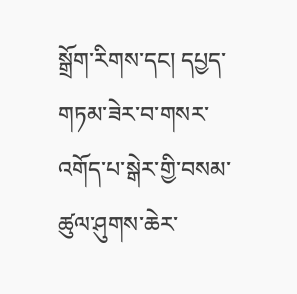སྒྲོག་རིགས་དང། དཔྱད་གཏམ་ཟེར་བ་གསར་འགོད་པ་སྒེར་གྱི་བསམ་ཚུལ་ཤུགས་ཆེར་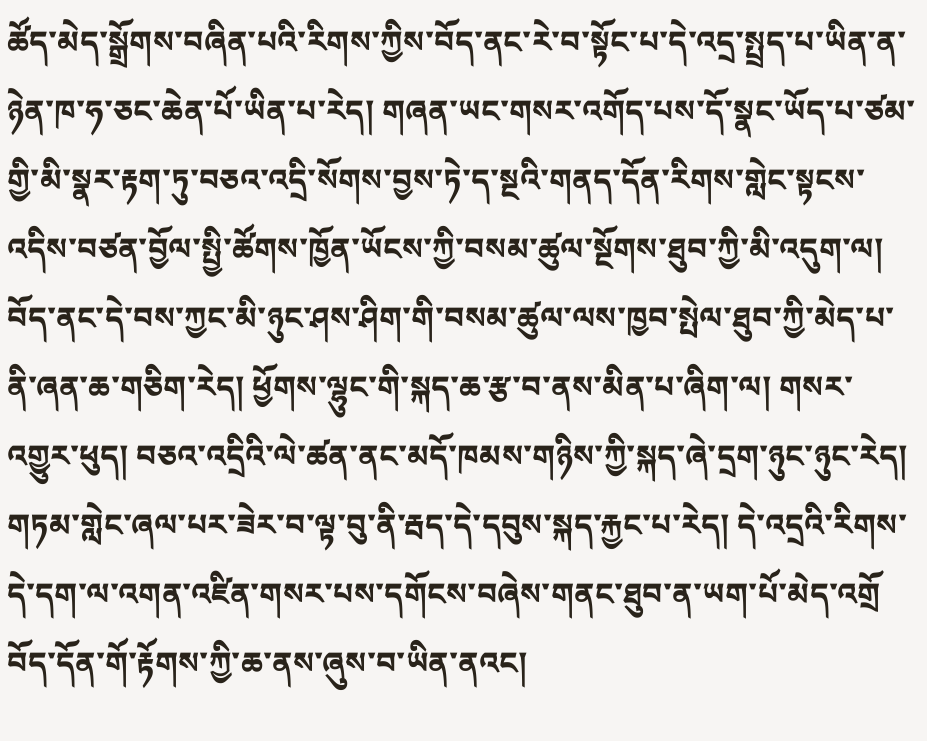ཚོད་མེད་སྒྲོགས་བཞིན་པའི་རིགས་ཀྱིས་བོད་ནང་རེ་བ་སྟོང་པ་དེ་འདྲ་སྤྲད་པ་ཡིན་ན་ཉེན་ཁ་ཧ་ཅང་ཆེན་པོ་ཡིན་པ་རེད། གཞན་ཡང་གསར་འགོད་པས་དོ་སྣང་ཡོད་པ་ཙམ་གྱི་མི་སྣར་རྟག་ཏུ་བཅའ་འདྲི་སོགས་བྱས་ཏེ་ད་སྔའི་གནད་དོན་རིགས་གླེང་སྟངས་འདིས་བཙན་བྱོལ་སྤྱི་ཚོགས་ཁྱོན་ཡོངས་ཀྱི་བསམ་ཚུལ་སྔོགས་ཐུབ་ཀྱི་མི་འདུག་ལ། བོད་ནང་དེ་བས་ཀྱང་མི་ཉུང་ཤས་ཤིག་གི་བསམ་ཚུལ་ལས་ཁྱབ་སྤེལ་ཐུབ་ཀྱི་མེད་པ་ནི་ཞན་ཆ་གཅིག་རེད། ཕྱོགས་ལྷུང་གི་སྐད་ཆ་རྩ་བ་ནས་མིན་པ་ཞིག་ལ། གསར་འགྱུར་ཕུད། བཅའ་འདྲིའི་ལེ་ཚན་ནང་མདོ་ཁམས་གཉིས་ཀྱི་སྐད་ཞེ་དྲག་ཉུང་ཉུང་རེད། གཏམ་གླེང་ཞལ་པར་ཟེར་བ་ལྟ་བུ་ནི་རྦད་དེ་དབུས་སྐད་རྐྱང་པ་རེད། དེ་འདྲའི་རིགས་དེ་དག་ལ་འགན་འཛིན་གསར་པས་དགོངས་བཞེས་གནང་ཐུབ་ན་ཡག་པོ་མེད་འགྲོ བོད་དོན་གོ་རྟོགས་ཀྱི་ཆ་ནས་ཞུས་བ་ཡིན་ནའང།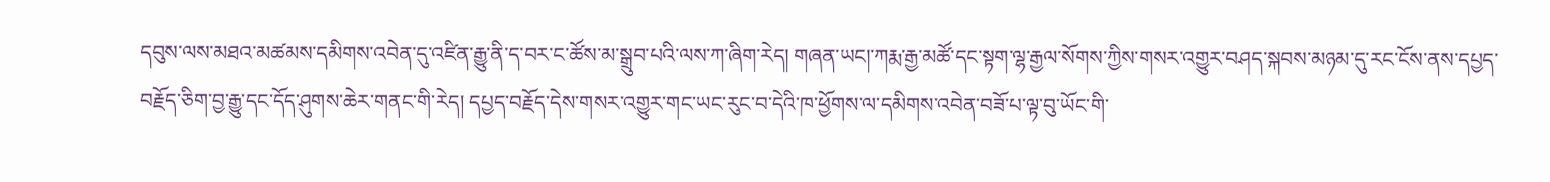དབུས་ལས་མཐའ་མཚམས་དམིགས་འབེན་དུ་འཛིན་རྒྱུ་ནི་ད་བར་ང་ཚོས་མ་སྒྲུབ་པའི་ལས་ཀ་ཞིག་རེད། གཞན་ཡང།་ཀརྨ་རྒྱ་མཚོ་དང་སྟག་ལྷ་རྒྱལ་སོགས་ཀྱིས་གསར་འགྱུར་བཤད་སྐབས་མཉམ་དུ་རང་ངོས་ནས་དཔྱད་བརྗོད་ཅིག་བྱ་རྒྱུ་དང་དོད་ཤུགས་ཆེར་གནང་གི་རེད། དཔྱད་བརྗོད་དེས་གསར་འགྱུར་གང་ཡང་རུང་བ་དེའི་ཁ་ཕྱོགས་ལ་དམིགས་འབེན་བཟོ་པ་ལྟ་བུ་ཡོང་གི་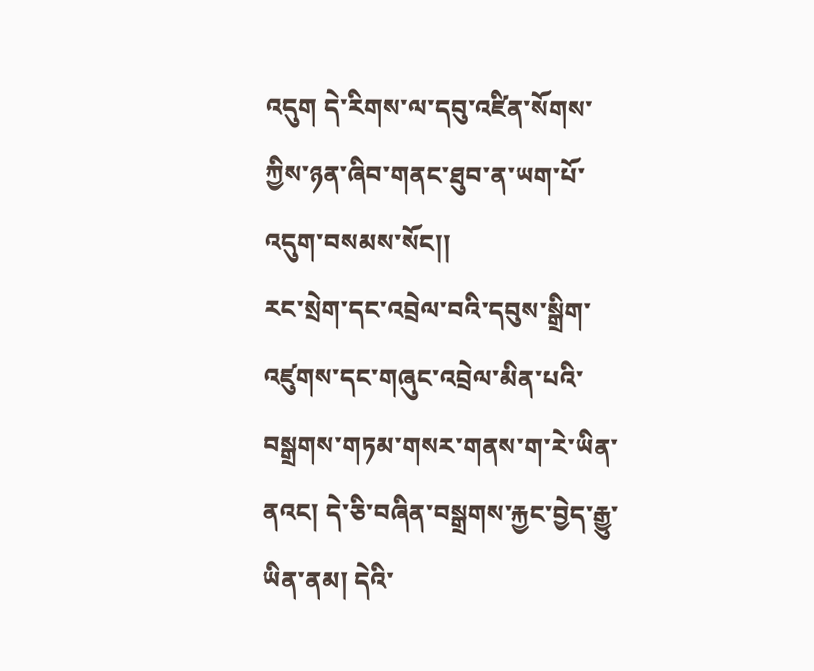འདུག དེ་རིགས་ལ་དབུ་འཛིན་སོགས་ཀྱིས་ཉན་ཞིབ་གནང་ཐུབ་ན་ཡག་པོ་འདུག་བསམས་སོང།།
རང་སྲེག་དང་འབྲེལ་བའི་དབུས་སྒྲིག་འཛུགས་དང་གཞུང་འབྲེལ་མིན་པའི་བསྒྲགས་གཏམ་གསར་གནས་ག་རེ་ཡིན་ནའང། དེ་ཅི་བཞིན་བསྒྲགས་རྐྱང་བྱེད་རྒྱུ་ཡིན་ནམ། དེའི་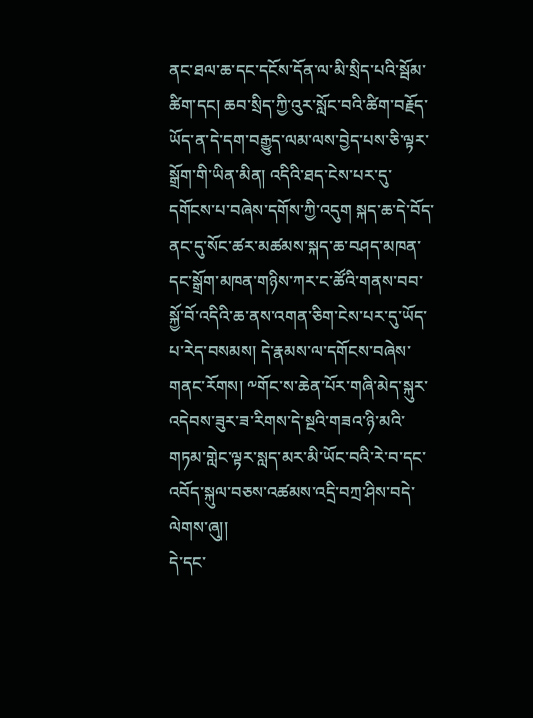ནང་ཐལ་ཆ་དང་དངོས་དོན་ལ་མི་སྲིད་པའི་སྦོམ་ཚིག་དང། ཆབ་སྲིད་ཀྱི་འུར་སློང་བའི་ཚིག་བརྗོད་ཡོད་ན་དེ་དག་བརྒྱུད་ལམ་ལས་བྱེད་པས་ཅི་ལྟར་སྒྲོག་གི་ཡིན་མིན། འདིའི་ཐད་ངེས་པར་དུ་དགོངས་པ་བཞེས་དགོས་ཀྱི་འདུག སྐད་ཆ་དེ་བོད་ནང་དུ་སོང་ཚར་མཚམས་སྐད་ཆ་བཤད་མཁན་དང་སྒྲོག་མཁན་གཉིས་ཀར་ང་ཚོའི་གནས་བབ་སྐྱོ་བོ་འདིའི་ཆ་ནས་འགན་ཅིག་ངེས་པར་དུ་ཡོད་པ་རེད་བསམས། དེ་རྣམས་ལ་དགོངས་བཞེས་གནང་རོགས། ༸གོང་ས་ཆེན་པོར་གཞི་མེད་སྐུར་འདེབས་ཟུར་ཟ་རིགས་དེ་སྔའི་གཟའ་ཉི་མའི་གཏམ་གླེང་ལྟར་སླད་མར་མི་ཡོང་བའི་རེ་བ་དང་འབོད་སྐུལ་བཅས་འཚམས་འདྲི་བཀྲ་ཤིས་བདེ་ལེགས་ཞུ།།
དེ་དང་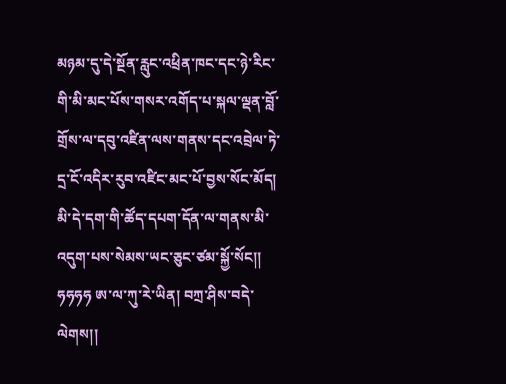མཉམ་དུ་དེ་སྔོན་རླུང་འཕྲིན་ཁང་དང་ཉེ་རིང་གི་མི་མང་པོས་གསར་འགོད་པ་སྐལ་ལྡན་བློ་གྲོས་ལ་དབུ་འཛིན་ལས་གནས་དང་འབྲེལ་ཏེ་དྲ་ངོ་འདིར་རུབ་འཛིང་མང་པོ་བྱས་སོང་མོད། མི་དེ་དག་གི་ཚོད་དཔག་དོན་ལ་གནས་མི་འདུག་པས་སེམས་ཡང་ཅུང་ཙམ་སྐྱོ་སོང།། ཧཧཧཧ ཨ་ལ་ཀུ་རེ་ཡིན། བཀྲ་ཤིས་བདེ་ལེགས།།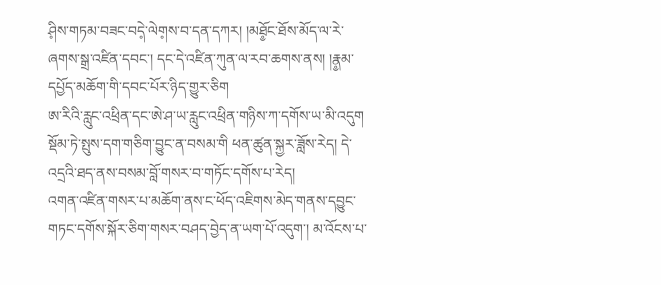ཤི༷ས་གཏམ་བཟང་བདེ༷་ལེག༷ས་བ་དན་དཀར། །མཐོ༵ང་ཐོས་མོད་ལ་རེ་ཞགས་སྒྲ་འཛིན་དབང་། དང་དེ་འཛིན་ཀུན་ལ་རབ་ཆགས་ནས། །རྣ༵མ་དཔྱོད་མཆོག་གི་དབང་པོར་ཉིད་གྱུར་ཅིག
ཨ་རིའི་རླུང་འཕྲིན་དང་ཨེ་ཤ་ཡ་རླུང་འཕྲིན་གཉིས་ཀ་དགོས་ཡ་མི་འདུག སྡོམ་ཏེ་སྤུས་དག་གཅིག་བྱུང་ན་བསམ་གི ཕན་ཚུན་སྐྱར་ཟློས་རེད། དེ་འདྲའི་ཐད་ནས་བསམ་བློ་གསར་བ་གཏོང་དགོས་པ་རེད།
འགན་འཛིན་གསར་པ་མཆོག་ནས་ང་ཕོད་འཇིགས་མེད་གནས་དབྱུང་གཏང་དགོས་སྐོར་ཅིག་གསར་བཤད་བྱེད་ན་ཡག་པོ་འདུག་། མ་འོངས་པ་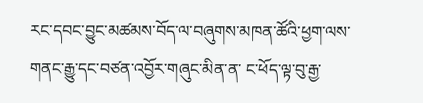རང་དབང་བྱུང་མཚམས་བོད་ལ་བཞུགས་མཁན་ཚོའི་ཕྱག་ལས་གནང་རྒྱུ་དང་བཙན་འབྱོར་གཞུང་མིན་ན་ ང་ཕོད་ལྟ་བུ་རྒྱ་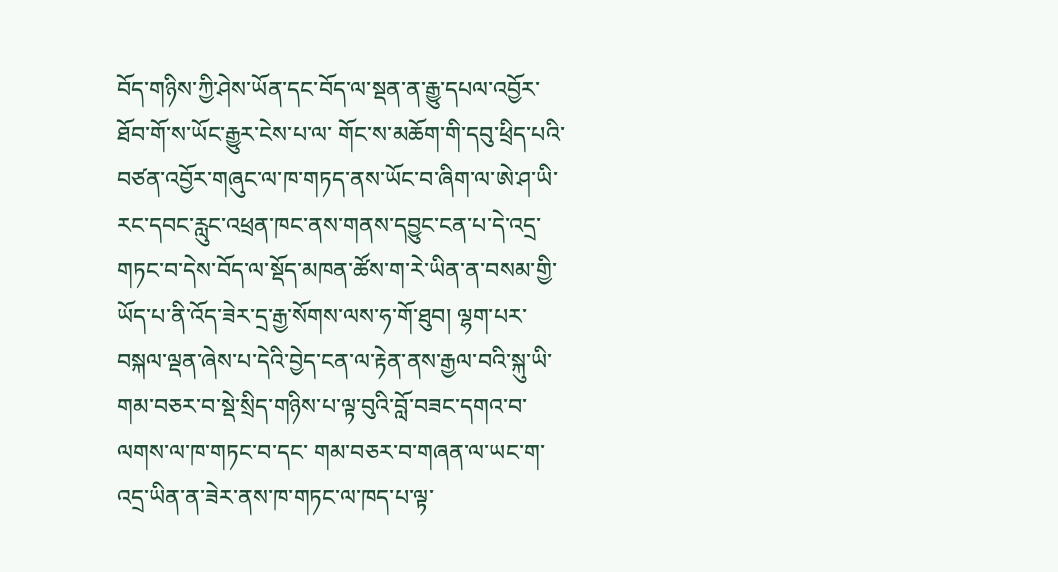བོད་གཉིས་ཀྱི་ཤེས་ཡོན་དང་བོད་ལ་སྡན་ན་རྒྱུ་དཔལ་འབྱོར་ཐོབ་གོ་ས་ཡོང་རྒྱུར་ངེས་པ་ལ་ གོང་ས་མཆོག་གི་དབུ་ཕྲིད་པའི་བཙན་འབྱོར་གཞུང་ལ་ཁ་གཏད་ནས་ཡོང་བ་ཞིག་ལ་ཨེ་ཤ་ཡི་རང་དབང་རླུང་འཕྲན་ཁང་ནས་གནས་དབྱུང་ངན་པ་དེ་འདྲ་གཏང་བ་དེས་བོད་ལ་སྡོད་མཁན་ཚོས་ག་རེ་ཡིན་ན་བསམ་གྱི་ཡོད་པ་ནི་འོད་ཟེར་དྲ་རྒྱ་སོགས་ལས་ཧ་གོ་ཐུབ། ལྷག་པར་བསྐལ་ལྡན་ཞེས་པ་དེའི་བྱེད་ངན་ལ་རྟེན་ནས་རྒྱལ་བའི་སྐུ་ཡི་གམ་བཅར་བ་སྡེ་སྲིད་གཉིས་པ་ལྟ་བུའི་བློ་བཟང་དགའ་བ་ལགས་ལ་ཁ་གཏང་བ་དང་ གམ་བཅར་བ་གཞན་ལ་ཡང་ག་འདྲ་ཡིན་ན་ཟེར་ནས་ཁ་གཏང་ལ་ཁད་པ་ལྟ་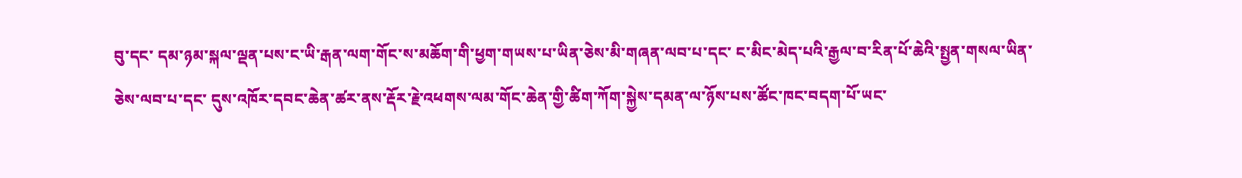བུ་དང་ དམ་ཉམ་སྐལ་ལྡན་པས་ང་ཡི་རྒན་ལག་གོང་ས་མཆོག་གི་ཕྱག་གཡས་པ་ཡིན་ཅེས་མི་གཞན་ལབ་པ་དང་ ང་མིང་མེད་པའི་རྒྱལ་བ་རིན་པོ་ཆེའི་སྤྱན་གསལ་ཡིན་ཅེས་ལབ་པ་དང་ དུས་འཁོར་དབང་ཆེན་ཚར་ནས་རྡོར་རྗེ་འཕགས་ལམ་གོང་ཆེན་གྱི་ཚིག་ཀོག་སྐྱེས་དམན་ལ་ཉོས་པས་ཚོང་ཁང་བདག་པོ་ཡང་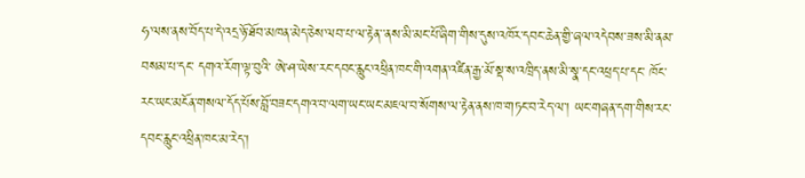ཧ་ལས་ནས་བོད་པ་དེ་འདྲ་ཉོ་ཐོབ་མཁན་མེད་ཅེས་ལབ་པ་ལ་རྟེན་་ནས་མི་མང་པོ་ཞིག་གིས་དུས་འཁོར་དབང་ཆེན་གྱི་ཞལ་འདེབས་ཟས་མི་ནམ་བསམ་པ་དང་ དགའ་རོག་ལྟ་བུའི་ ཨེ་ཤ་ཡེས་རང་དབང་རླུང་འཕྲིན་ཁང་གི་འགན་འཛིན་རྒྱ་མོ་སྡ་ས་འཁྲིད་ནས་མི་སྣ་དང་འཕྲད་པ་དང་ ཁོང་རང་ཡང་མངོན་གསལ་དོད་པོས་བློ་བཟང་དགའ་བ་ལག་ཡང་ཡང་མཇལ་བ་སོགས་ལ་རྟེན་ནས་ཁ་གཏང་བ་རེད་ལ་། ཡང་གཞན་དག་གིས་རང་དབང་རླུང་འཕྲིན་ཁང་མ་རེད་།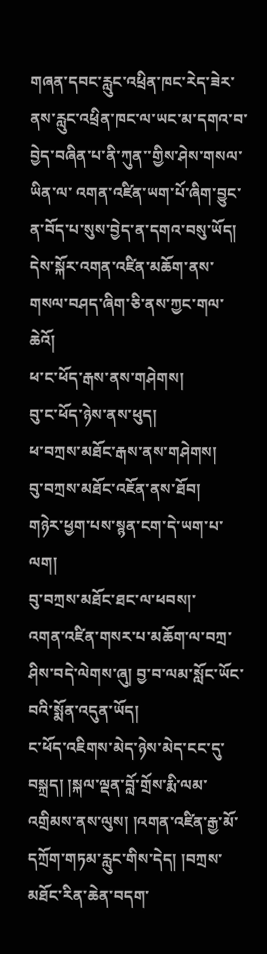གཞན་དབང་རླུང་འཕྲིན་ཁང་རེད་ཟེར་ནས་རླུང་འཕྲིན་ཁང་ལ་ཡང་མ་དགའ་བ་བྱེད་བཞིན་པ་ནི་ཀུན་་གྱིས་ཤེས་གསལ་ཡིན་ལ་ འགན་འཛིན་ཡག་པོ་ཞིག་བྱུང་ན་བོད་པ་སུས་བྱེད་ན་དགའ་བསུ་ཡོད། དེས་སྐོར་འགན་འཛིན་མཆོག་ནས་གསལ་བཤད་ཞིག་ཅི་ནས་ཀྱང་གལ་ཆེའོ།
ཕ་ང་ཕོད་རྒས་ནས་གཤེགས།
བུ་ང་ཕོད་ཉེས་ནས་ཕུད།
ཕ་བཀྲས་མཐོང་རྒས་ནས་གཤེགས།
བུ་བཀྲས་མཐོང་འཇོན་ནས་ཐོབ།
གཉེར་ཕྱག་པས་སྙན་ངག་དེ་ཡག་པ་ལག།
བུ་བཀྲས་མཐོང་ཐང་ལ་ཕབས།་
འགན་འཛིན་གསར་པ་མཆོག་ལ་བཀྲ་ཤིས་བདེ་ལེགས་ཞུ། བྱ་བ་ལམ་སློང་ཡོང་བའི་སྨོན་འདུན་ཡོད།
ང་ཕོད་འཇིགས་མེད་ཉེས་མེད་ངང་དུ་བསྐྲད། །སྐལ་ལྡན་བློ་གྲོས་རྨི་ལམ་འགྲིམས་ནས་ལུས། །འགན་འཛིན་རྒྱ་མོ་དཀྲོག་གཏམ་རླུང་གིས་དེད། །བཀྲས་མཐོང་རིན་ཆེན་བདག་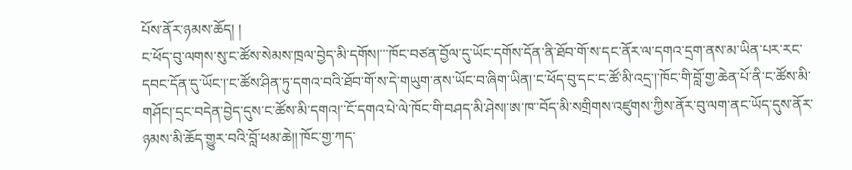པོས་ནོར་ཉམས་ཆོད། །
ང་ཕོད་བུ་ལགས་སུ་ང་ཚོས་སེམས་ཁྲལ་བྱེད་མི་དགོས།་་་ཁོང་བཙན་བྱོལ་དུ་ཡོང་དགོས་དོན་ནི་ཐོབ་གོ་ས་དང་ནོར་ལ་དགའ་དྲག་ནས་མ་ཡིན་པར་རང་དབང་དོན་དུ་ཡོང་།་ང་ཚོས་ཤིན་ཏུ་དགའ་བའི་ཐོབ་གོ་ས་དེ་གཡུག་ནས་ཡོང་བ་ཞིག་ཡིན།་ང་ཕོད་བུ་དང་ང་ཚོ་མི་འདྲ་།་ཁོང་གི་བློ་གྱ་ཆེན་པོ་ནི་ང་ཚོས་མི་གཤོང།་དྲང་བདེན་བྱེད་དུས་ང་ཚོས་མི་དགའ།་་ངོ་དགའ་པེ་ལེ་ཁོང་གི་བཤད་མི་ཤེས།་ཨ་ཁ་་བོད་མི་སགྲིགས་འཛུགས་ཀྱིས་ནོར་བུ་ལག་ནང་ཡོད་དུས་ནོར་ཉམས་མི་ཆོད་གྱུར་བའི་བློ་ཕམ་ཆེ།།་ཁོང་གྱ་ཀད་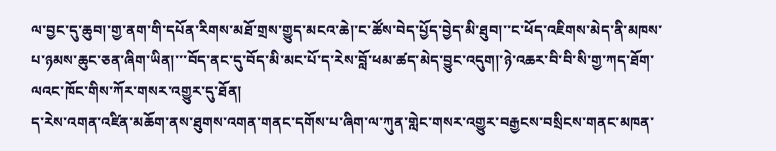ལ་བྱང་དུ་ཆུབ།་གྱ་ནག་གི་དཔོན་རིགས་མཐོ་གྲས་གྱུད་མངའ་ཆེ།་ང་ཚོས་བེད་པྱོད་བྱེད་མི་ཐུབ།་་ང་ཕོད་འཇིགས་མེད་ནི་མཁས་པ་ཉམས་ཆུང་ཅན་ཞིག་ཡིན།་་་བོད་ནང་དུ་བོད་མི་མང་པོ་ད་རེས་བློ་ཕམ་ཚད་མེད་བྱུང་འདུག།་ཉེ་འཆར་བི་བི་སི་གྱ་ཀད་ཐོག་ལའང་ཁོང་གིས་ཀོར་གསར་འགྱུར་དུ་ཐོན།
ད་རེས་འགན་འཛིན་མཆོག་ནས་ཐུགས་འགན་གནང་དགོས་པ་ཞིག་ལ་ཀུན་གླེང་གསར་འགྱུར་བརྒྱངས་བསྲིངས་གནང་མཁན་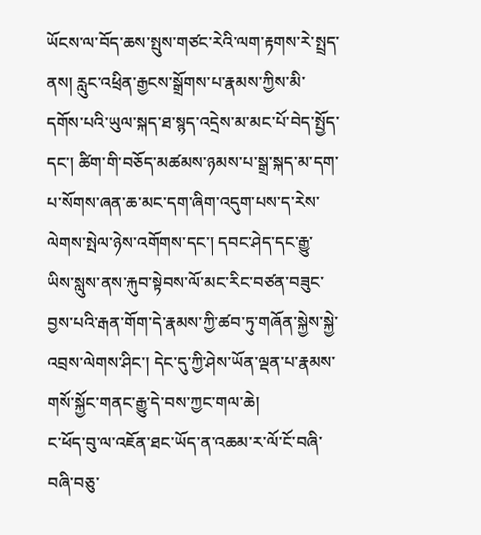ཡོངས་ལ་བོད་ཆས་སྤུས་གཙང་རེའི་ལག་རྟགས་རེ་སྤྲད་ནས། རླུང་འཕྲིན་རྒྱངས་སྒྲོགས་པ་རྣམས་ཀྱིས་མི་དགོས་པའི་ཡུལ་སྐད་ཐ་སྙད་འདྲེས་མ་མང་པོ་བེད་སྤྱོད་དང་། ཚིག་གི་བཅོད་མཚམས་ཉམས་པ་སྒྲ་སྐད་མ་དག་པ་སོགས་ཞན་ཆ་མང་དག་ཞིག་འདུག་པས་ད་རེས་ལེགས་སྤེལ་ཉེས་འགོགས་དང་། དབང་ཤེད་དང་རྒྱུ་ཡིས་སླུས་ནས་རྐུབ་སྟེབས་ལོ་མང་རིང་བཙན་བཟུང་བྱས་པའི་རྒན་གོག་དེ་རྣམས་ཀྱི་ཚབ་ཏུ་གཞོན་སྐྱེས་སྐྱེ་འབྲས་ལེགས་ཤིང་། དེང་དུ་ཀྱི་ཤེས་ཡོན་ལྡན་པ་རྣམས་གསོ་སྐྱོང་གནང་རྒྱུ་དེ་བས་ཀྱང་གལ་ཆེ།
ང་ཕོད་བུ་ལ་འཇོན་ཐང་ཡོད་ན་འཆམ་ར་ལོ་ངོ་བཞི་བཞི་བཅུ་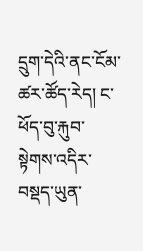དྲུག་དེའི་ནང་ངོམ་ཚར་ཚོད་རེད། ང་ཕོད་བུ་རྐུབ་སྟེགས་འདིར་བསྡད་ཡུན་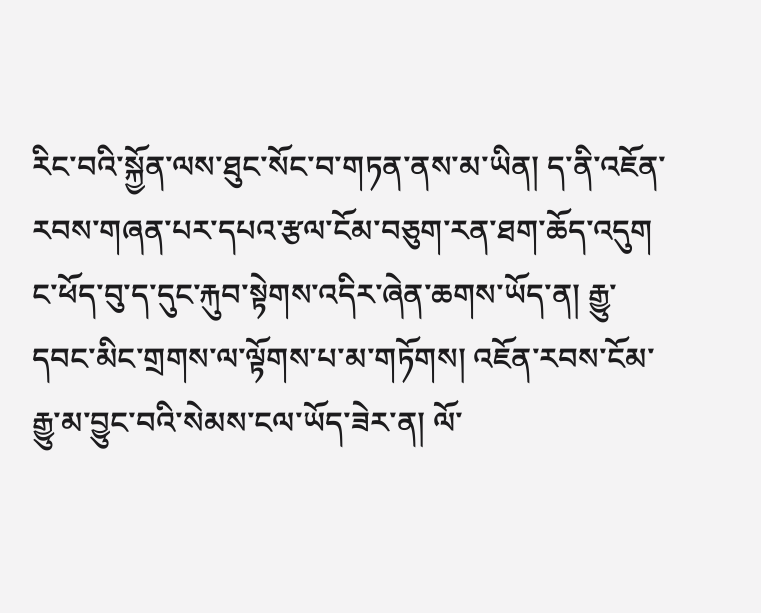རིང་བའི་སྐྱོན་ལས་ཐུང་སོང་བ་གཏན་ནས་མ་ཡིན། ད་ནི་འཇོན་རབས་གཞན་པར་དཔའ་རྩལ་ངོམ་བཅུག་རན་ཐག་ཆོད་འདུག ང་ཕོད་བུ་ད་དུང་རྐུབ་སྟེགས་འདིར་ཞེན་ཆགས་ཡོད་ན། རྒྱུ་དབང་མིང་གྲགས་ལ་ལྟོགས་པ་མ་གཏོགས། འཇོན་རབས་ངོམ་རྒྱུ་མ་བྱུང་བའི་སེམས་ངལ་ཡོད་ཟེར་ན། ལོ་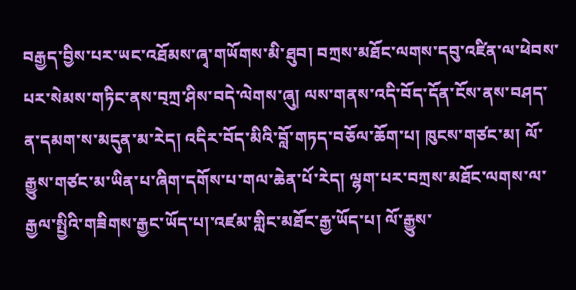བརྒྱད་བྱིས་པར་ཡང་འཐོམས་ཞྭ་གཡོགས་མི་ཐུབ། བཀྲས་མཐོང་ལགས་དབུ་འཛིན་ལ་ཕེབས་པར་སེམས་གཏིང་ནས་བ྄ཀྲ་ཤིས་བདེ་ལེགས་ཞུ། ལས་གནས་འདི་བོད་དོན་ངོས་ནས་བཤད་ན་དམག་ས་མདུན་མ་རེད། འདིར་བོད་མིའི་བློ་གཏད་བཅོལ་ཆོག་པ། ཁུངས་གཙང་མ། ལོ་རྒྱུས་གཙང་མ་ཡིན་པ་ཞིག་དགོས་པ་གལ་ཆེན་པོ་རེད། ལྷག་པར་བཀྲས་མཐོང་ལགས་ལ་རྒྱལ་སྤྱིའི་གཟིགས་རྒྱང་ཡོད་པ།་འཛམ་གླིང་མཐོང་རྒྱ་ཡོད་པ། ལོ་རྒྱུས་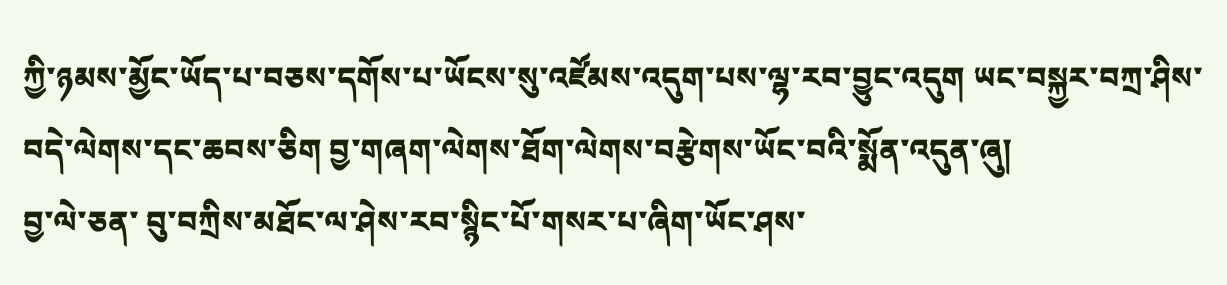ཀྱི་ཉམས་མྱོང་ཡོད་པ་བཅས་དགོས་པ་ཡོངས་སུ་འཛོམས་འདུག་པས་ལྷ་རབ་བྱུང་འདུག ཡང་བསྐྱར་བཀྲ་ཤིས་བདེ་ལེགས་དང་ཆབས་ཅིག བྱ་གཞག་ལེགས་ཐོག་ལེགས་བརྩེགས་ཡོང་བའི་སྨོན་འདུན་ཞུ།
བྱ་ལེ་ཅན་ བུ་བཀྲིས་མཐོང་ལ་ཤེས་རབ་སྙིང་པོ་གསར་པ་ཞིག་ཡོང་ཤས་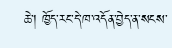ཆེ་། ཁྱོད་རང་དེ་ཁ་འདོན་བྱེད་ན་སངས་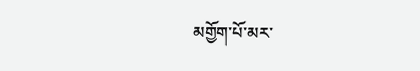མགྱོག་པོ་མར་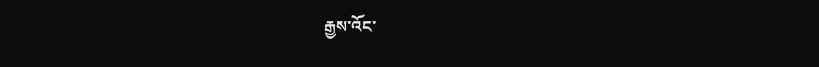རྒྱས་འོང་